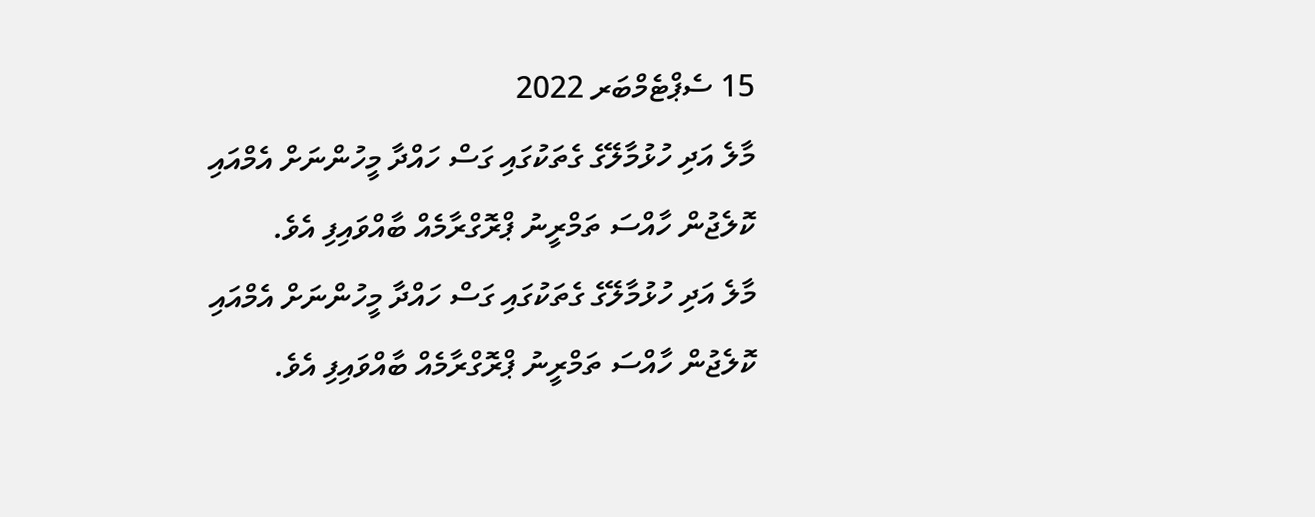15 ސެޕްޓެމްބަރ 2022
މާލެ އަދި ހުޅުމާލޭގެ ގެތަކުގައި ގަސް ހައްދާ މީހުންނަށް އެމްއައި ކޮލެޖުން ހާއްސަ ތަމްރީނު ޕްރޮގްރާމެއް ބާއްވައިފި އެވެ.
މާލެ އަދި ހުޅުމާލޭގެ ގެތަކުގައި ގަސް ހައްދާ މީހުންނަށް އެމްއައި ކޮލެޖުން ހާއްސަ ތަމްރީނު ޕްރޮގްރާމެއް ބާއްވައިފި އެވެ.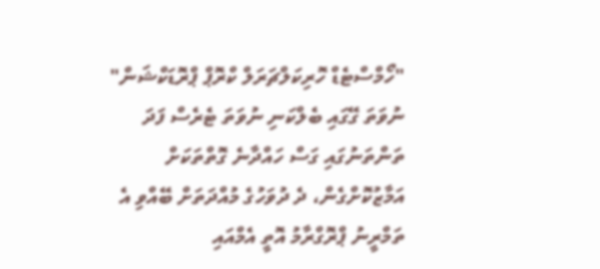"ހޯމްސްޓެޑް ހޮރިކަލްޗަރަލް ކްރޮޕް ޕްރޮޑަކްޝަން" ނުވަތަ ގޭގައި ބެލްކަނި ނުވަތަ ޓެރެސް ފަދަ ތަންތަނުގައި ގަސް ހައްދާނެ ގޮތްތަކަށް އަމާޒުކޮށްގެން، ދެ ދުވަހުގެ މުއްދަތަށް ބޭއްވި އެ ތަމްރީނު ޕްރޮގްރާމު އޮތީ އެމްއައި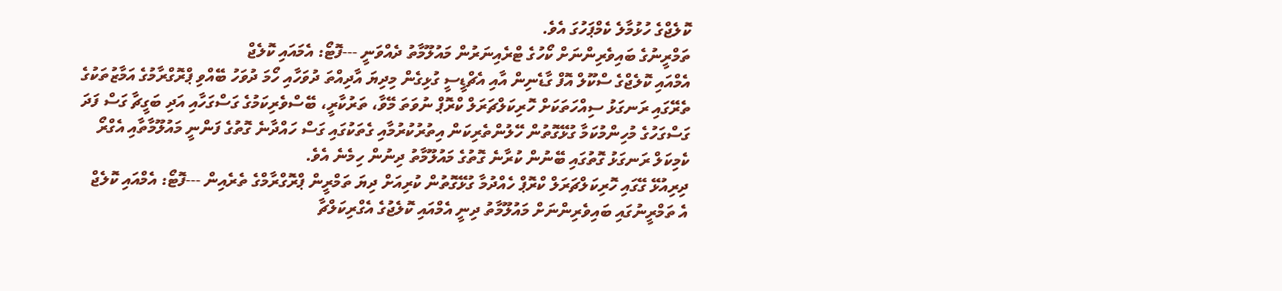ކޮލެޖްގެ ހުޅުމާލެ ކެމްޕަހުގަ އެވެ.
ތަމްރީނުގެ ބައިވެރިންނަށް ކޯހުގެ ޓްރެއިނަރުން މައުލޫމާތު ދެއްވަނީ ---ފޮޓޯ: އެމައައި ކޮލެޖް
އެމްއައި ކޮލެޖްގެ ސްކޫލް އޮފް ގާޑެނިން އާއި އެޗްޑީސީ ގުޅިގެން މިދިޔަ އާދިއްތަ ދުވަހާއި ހޯމަ ދުވަހު ބޭއްވި ޕްރޮގްރާމުގެ އަމާޒުތަކުގެ ތެރޭގައި ރަނގަޅު ސިއްހަތަކަށް ހޮރިކަލްޗަރަލް ކްރޮޕް ނުވަތަ މޭވާ، ތަރުކާރީ، ބޭސްވެރިކަމުގެ ގަސްގަހާއި އަދި ބަގީޗާ ގަސް ފަދަ ގަސްގަހުގެ މުހިންމުކަމާ ގުޅޭގޮތުން ހޭލުންތެރިކަން އިތުރުކުރުމާއި ގެތަކުގައި ގަސް ހައްދާނެ ގޮތުގެ ފަންނީ މައުލޫމާތާއި އެގްރޯ ކެމިކަލް ރަނގަޅު ގޮތުގައި ބޭނުން ކުރާނެ ގޮތުގެ މައުލޫމާތު ދިނުން ހިމެނެ އެވެ.
ދިރިއުޅޭ ގޭގައި ހޮރިކަލްޗަރަލް ކްރޮޕް ހެއްދުމާ ގުޅޭގޮތުން ކުރިއަށް ދިޔަ ތަމްރީން ޕްރޮގްރާމްގެ ތެރެއިން ---ފޮޓޯ: އެމްއައި ކޮލެޖް
އެ ތަމްރީނުގައި ބައިވެރިންނަށް މައުލޫމާތު ދިނީ އެމްއައި ކޮލެޖުގެ އެގްރިކަލްޗާ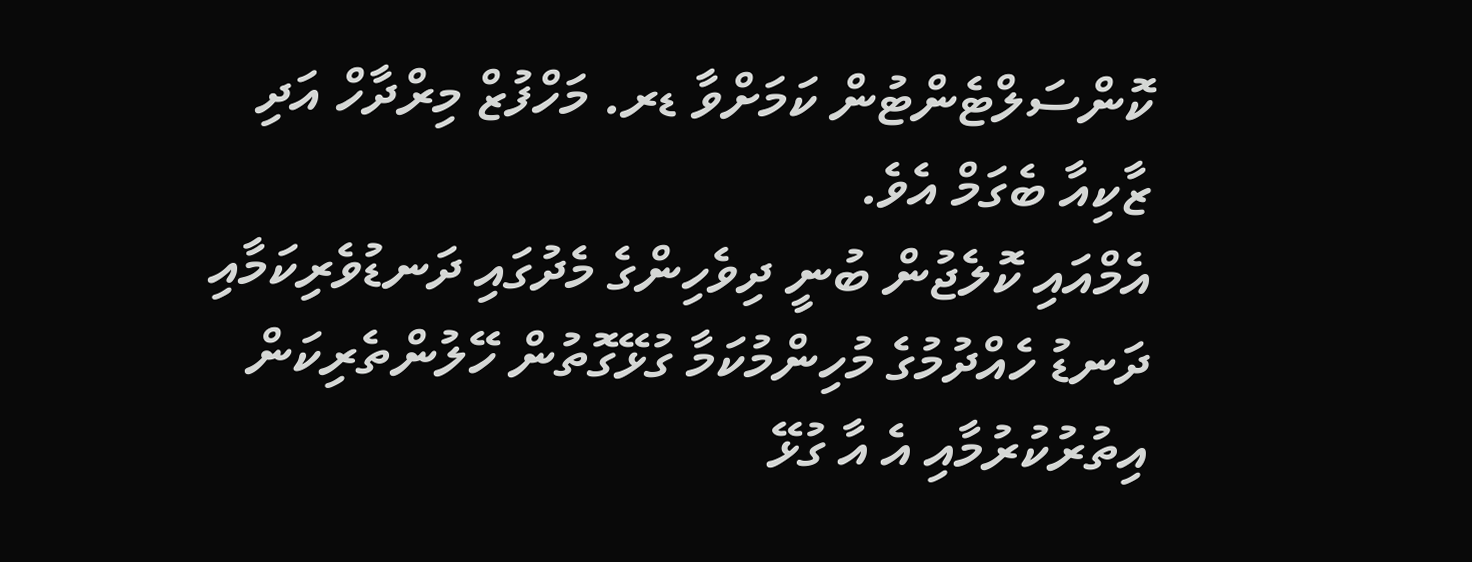ކޮންސަލްޓެންޓުން ކަމަށްވާ ޑރ. މަހްފުޒް މިރްދާހް އަދި ޒާކިއާ ބެގަމް އެވެ.
އެމްއައި ކޮލެޖުން ބުނީ ދިވެހިންގެ މެދުގައި ދަނޑުވެރިކަމާއި ދަނޑު ހެއްދުމުގެ މުހިންމުކަމާ ގުޅޭގޮތުން ހޭލުންތެރިކަން އިތުރުކުރުމާއި އެ އާ ގުޅޭ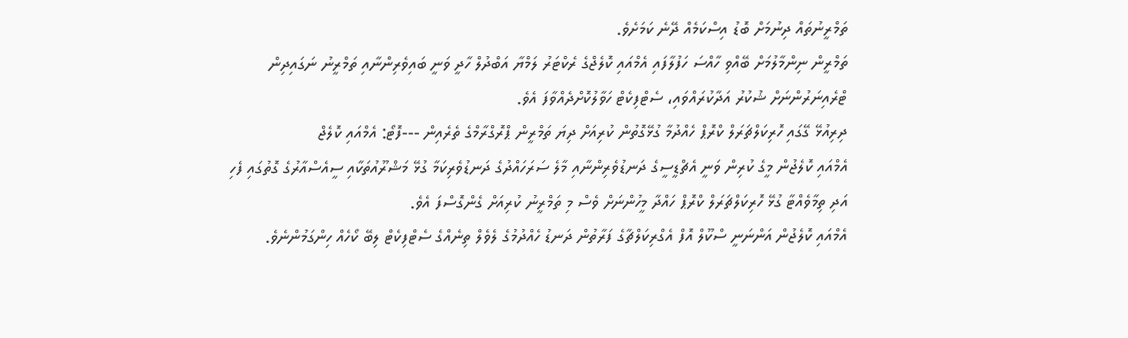ތަމްރީނުތައް ދިނުމަށް ބޮޑު އިސްކަމެއް ދޭނެ ކަމަށެވެ.
ތަމްރީން ނިންމާލުމަށް ބޭއްވި ހާއްސަ ހަފުލާފައި އެމްއައި ކޮލެޖްގެ ރެކްޓަރު ލަމްޔާ އަބްދުލް ހާދީ ވަނީ ބައިވެރިންނާއި ތަމްރީނު ނަގައިދިން ޓްރެއިނަރުންނަށް ޝުކުރު އަދާކުރައްވައި، ސެޓްފިކެޓް ހަވާލުކޮށްދެއްވާފަ އެވެ.
ދިރިއުޅޭ ގޭގައި ހޮރިކަލްޗަރަލް ކްރޮޕް ހެއްދުމާ ގުޅޭގޮތުން ކުރިއަށް ދިޔަ ތަމްރީން ޕްރޮގްރާމްގެ ތެރެއިން ---ފޮޓޯ: އެމްއައި ކޮލެޖް
އެމްއައި ކޮލެޖުން މީގެ ކުރިން ވަނީ އެޗްޑީސީގެ ދަނޑުވެރިންނާއި މާލެ ސަރަހައްދުގެ ދަނޑުވެރިކަމާ ގުޅޭ މަޝްރޫއުތަކާއި ސީއެސްއާރުގެ ގޮތުގައި ފެހި އަދި ތިމާވެއްޓާ ގުޅޭ ހޮރިކަލްޗަރަލް ކްރޮޕް ހައްދާ މީހުންނަށް ވެސް މި ތަމްރީނު ކުރިއަށް ގެންގޮސްފަ އެވެ.
އެމްއައި ކޮލެޖުން އަންނަނީ ސްކޫލް އޮފް އެގްރިކަލްޗާގެ ފަރާތުން ދަނޑު ހެއްދުމުގެ ލެވެލް ތިނެއްގެ ސެޓްފިކެޓް ލިބޭ ކޯހެއް ހިންގަމުންނެވެ.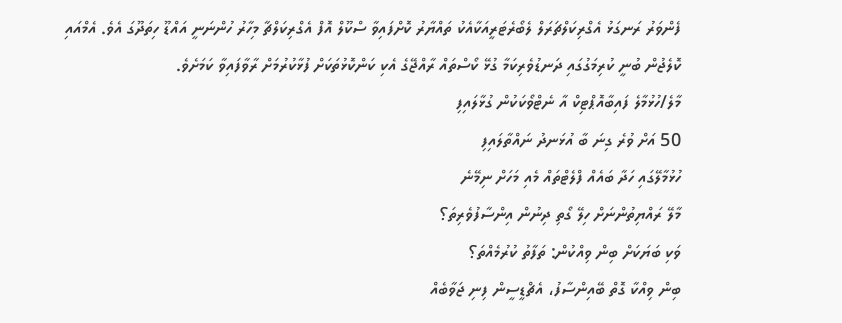ފެންވަރު ރަނގަޅު އެގްރިކަލްޗަރަލް ލެބޯރެޓަރީއަކާއެކު ތައްޔާރު ކޮށްފައިވާ ސްކޫލް އޮފް އެގްރިކަލްޗާ މިހާރު ހުންނަނީ އައްޑޫ ހިތަދޫގަ އެވެ. އެމްއައި ކޮލެޖުން ބުނީ ކުރިމަގުގައި ދަނޑުވެރިކަމާ ގުޅޭ ކޯސްތައް ރާއްޖޭގެ އެކި ކަންކޮޅުތަކަށް ފުޅާކުރުމަށް ރާވާފައިވާ ކަމަށެވެ.
މާލެ/ހުޅުމާލެ ފައިބާއޮޕްޓިކް އާ ނެޓްވޯކަކުން ގުޅާލައިފި
50 އަށް ވުރެ ގިނަ ބާ އުޅަނދު ނައްތާލައިފި
ހުޅުމާލޭގައި ހަދާ ބައެއް ފްލެޓްތައް މެއި މަހަށް ނިމޭނެ
މާލޭ ރައްޔިތުންނަށް ހިލޭ ގޯތި ދިނުން އިންސާފުވެރިތަ؟
ވަކި ބަޔަކަށް ބިން ވިއްކުން: ތަފާތު ކުރުމެއްތަ؟
ބިން ވިއްކާ ގޮތް ބޭއިންސާފު، އެޗްޑީސީން ފިނި ޖަވާބެއް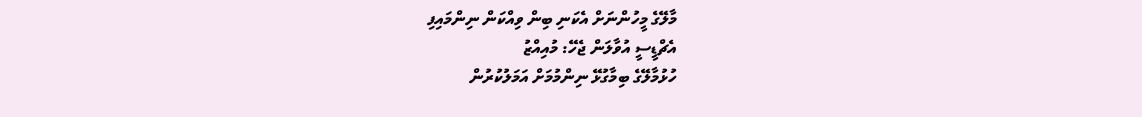މާލޭގެ މީހުންނަށް އެކަނި ބިން ވިއްކަން ނިންމައިފި
އެޗްޑީސީ އުވާލަން ޖެހޭ: މުއިއްޒު
ހުޅުމާލޭގެ ބިމާގުޅޭ ނިންމުމަށް އަމަލުކުރުން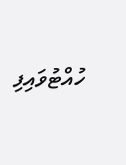ހުއްޓުވައިފި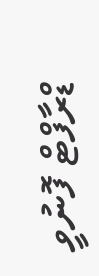ޑްރާފްޓް ފޮނުވީ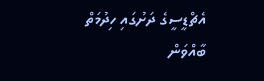އެޗްޑީސީގެ ދަށުގައި ހިދުމަތް ބާއްވަން